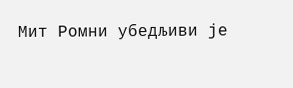Мит Ромни убедљиви је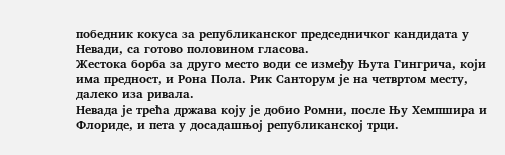победник кокуса за републиканског председничког кандидата у Невади, са готово половином гласова.
Жестока борба за друго место води се између Њута Гингрича, који има предност, и Рона Пола. Рик Санторум је на четвртом месту, далеко иза ривала.
Невада је трећа држава коју је добио Ромни, после Њу Хемпшира и Флориде, и пета у досадашњој републиканској трци.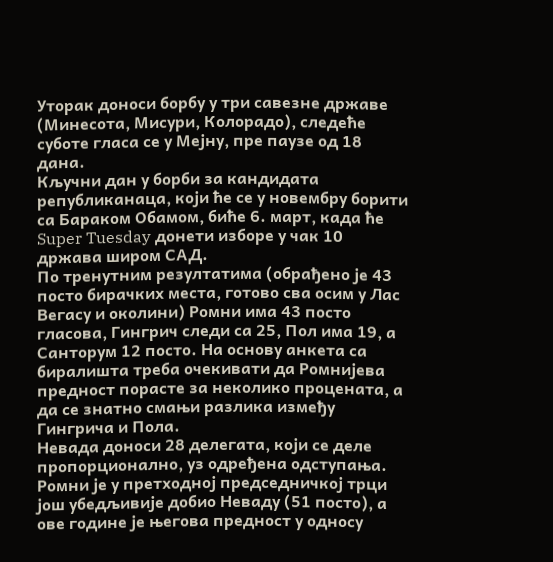Уторак доноси борбу у три савезне државе (Минесота, Мисури, Колорадо), следеће суботе гласа се у Мејну, пре паузе од 18 дана.
Кључни дан у борби за кандидата републиканаца, који ће се у новембру борити са Бараком Обамом, биће 6. март, када ће Super Tuesday донети изборе у чак 10 држава широм САД.
По тренутним резултатима (обрађено је 43 посто бирачких места, готово сва осим у Лас Вегасу и околини) Ромни има 43 посто гласова, Гингрич следи са 25, Пол има 19, а Санторум 12 посто. На основу анкета са биралишта треба очекивати да Ромнијева предност порасте за неколико процената, а да се знатно смањи разлика између Гингрича и Пола.
Невада доноси 28 делегата, који се деле пропорционално, уз одређена одступања.
Ромни је у претходној председничкој трци још убедљивије добио Неваду (51 посто), а ове године је његова предност у односу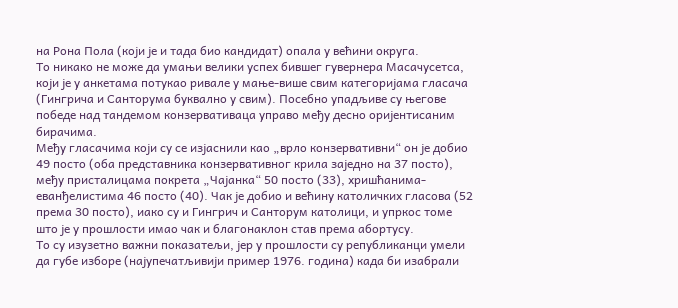на Рона Пола (који је и тада био кандидат) опала у већини округа.
То никако не може да умањи велики успех бившег гувернера Масачусетса, који је у анкетама потукао ривале у мање-више свим категоријама гласача (Гингрича и Санторума буквално у свим). Посебно упадљиве су његове победе над тандемом конзервативаца управо међу десно оријентисаним бирачима.
Међу гласачима који су се изјаснили као „врло конзервативни“ он је добио 49 посто (оба представника конзервативног крила заједно на 37 посто), међу присталицама покрета „Чајанка“ 50 посто (33), хришћанима-еванђелистима 46 посто (40). Чак је добио и већину католичких гласова (52 према 30 посто), иако су и Гингрич и Санторум католици, и упркос томе што је у прошлости имао чак и благонаклон став према абортусу.
То су изузетно важни показатељи, јер у прошлости су републиканци умели да губе изборе (најупечатљивији пример 1976. година) када би изабрали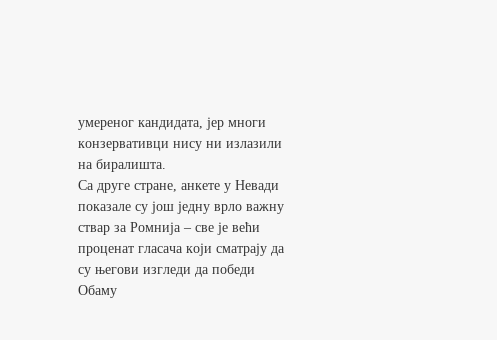умереног кандидата, јер многи конзервативци нису ни излазили на биралишта.
Са друге стране, анкете у Невади показале су још једну врло важну ствар за Ромнија – све је већи проценат гласача који сматрају да су његови изгледи да победи Обаму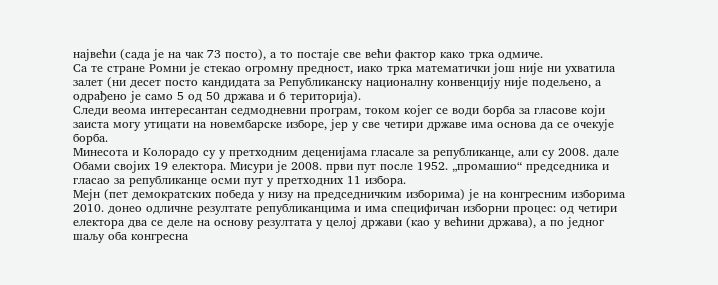највећи (сада је на чак 73 посто), а то постаје све већи фактор како трка одмиче.
Са те стране Ромни је стекао огромну предност, иако трка математички још није ни ухватила залет (ни десет посто кандидата за Републиканску националну конвенцију није подељено, а одрађено је само 5 од 50 држава и 6 територија).
Следи веома интересантан седмодневни програм, током којег се води борба за гласове који заиста могу утицати на новембарске изборе, јер у све четири државе има основа да се очекује борба.
Минесота и Колорадо су у претходним деценијама гласале за републиканце, али су 2008. дале Обами својих 19 електора. Мисури је 2008. први пут после 1952. „промашио“ председника и гласао за републиканце осми пут у претходних 11 избора.
Мејн (пет демократских победа у низу на председничким изборима) је на конгресним изборима 2010. донео одличне резултате републиканцима и има специфичан изборни процес: од четири електора два се деле на основу резултата у целој држави (као у већини држава), а по једног шаљу оба конгресна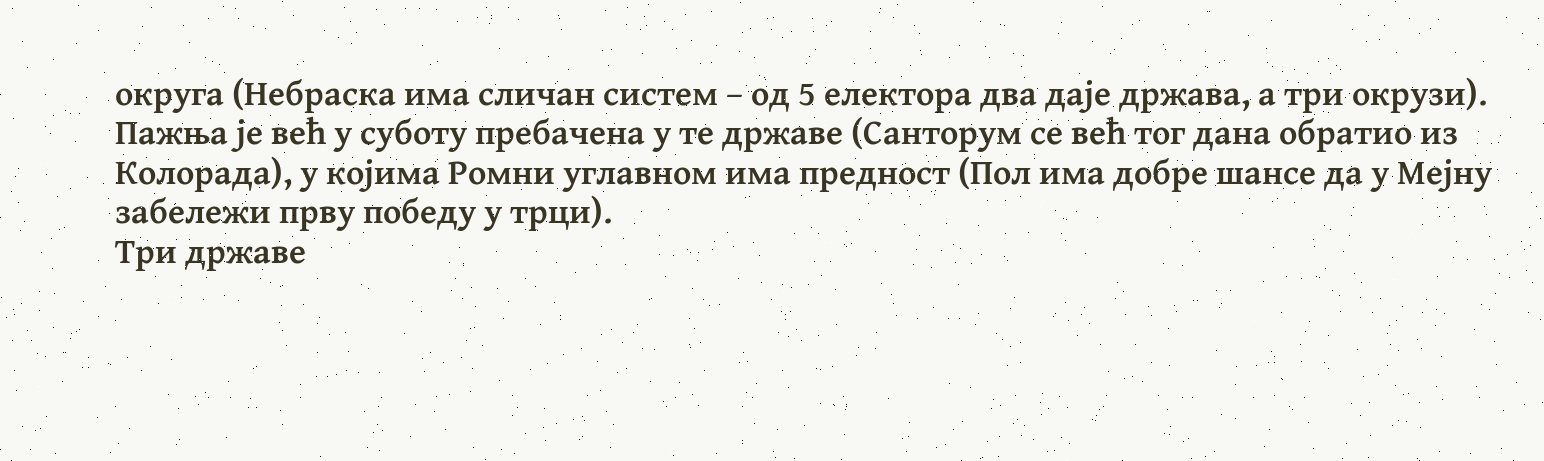округа (Небраска има сличан систем – од 5 електора два даје држава, а три окрузи).
Пажња је већ у суботу пребачена у те државе (Санторум се већ тог дана обратио из Колорада), у којима Ромни углавном има предност (Пол има добре шансе да у Мејну забележи прву победу у трци).
Три државе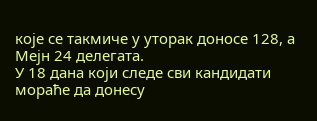које се такмиче у уторак доносе 128, а Мејн 24 делегата.
У 18 дана који следе сви кандидати мораће да донесу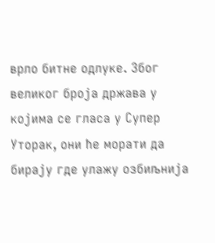врло битне одлуке. Због великог броја држава у којима се гласа у Супер Уторак, они ће морати да бирају где улажу озбиљнија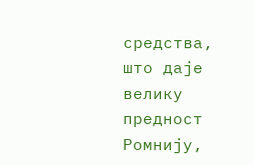средства, што даје велику предност Ромнију,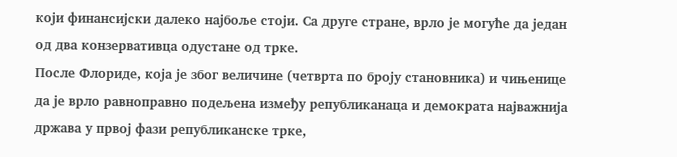који финансијски далеко најбоље стоји. Са друге стране, врло је могуће да један од два конзервативца одустане од трке.
После Флориде, која је због величине (четврта по броју становника) и чињенице да је врло равноправно подељена између републиканаца и демократа најважнија држава у првој фази републиканске трке,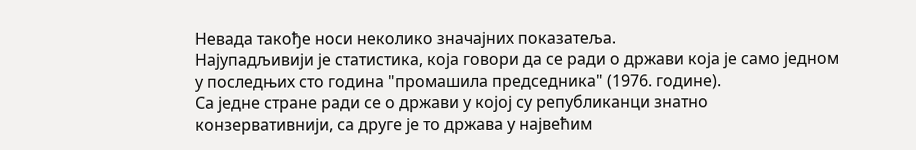Невада такође носи неколико значајних показатеља.
Најупадљивији је статистика, која говори да се ради о држави која је само једном у последњих сто година "промашила председника" (1976. године).
Са једне стране ради се о држави у којој су републиканци знатно конзервативнији, са друге је то држава у највећим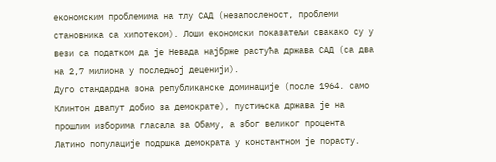економским проблемима на тлу САД (незапосленост, проблеми становника са хипотеком). Лоши економски показатељи свакако су у вези са податком да је Невада најбрже растућа држава САД (са два на 2,7 милиона у последњој деценији).
Дуго стандардна зона републиканске доминације (после 1964. само Клинтон двапут добио за демократе), пустињска држава је на прошлим изборима гласала за Обаму, а због великог процента Латино популације подршка демократа у константном је порасту.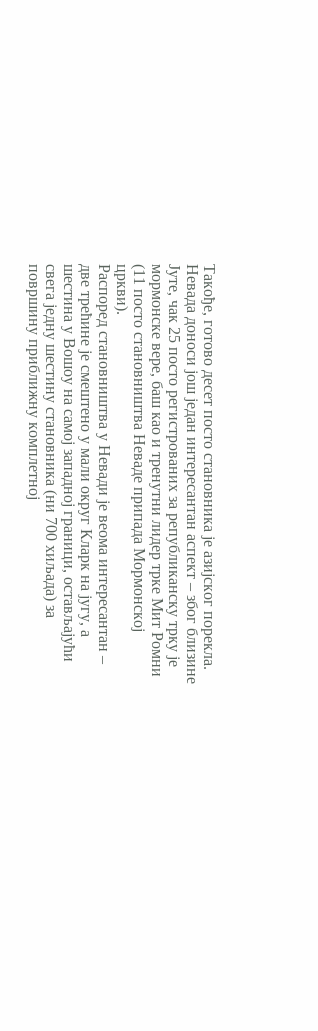Такође, готово десет посто становника је азијског порекла.
Невада доноси још један интересантан аспект – због близине Јуте, чак 25 посто регистрованих за републиканску трку је мормонске вере, баш као и тренутни лидер трке Мит Ромни (11 посто становништва Неваде припада Мормонској цркви).
Распоред становништва у Невади је веома интересантан – две трећине је смештено у мали округ Кларк на југу, а шестина у Вошоу на самој западној граници, остављајући свега једну шестину становника (ни 700 хиљада) за површину приближну комплетној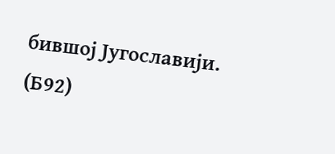бившој Југославији.
(Б92)